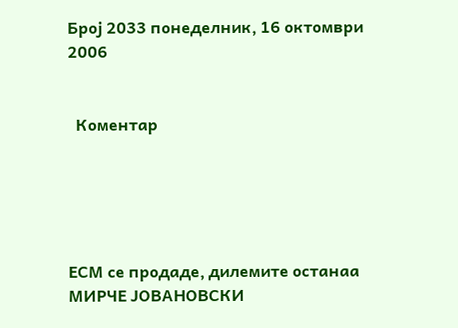Број 2033 понеделник, 16 октомври 2006


  Коментар





ЕСМ се продаде, дилемите останаа
МИРЧЕ ЈОВАНОВСКИ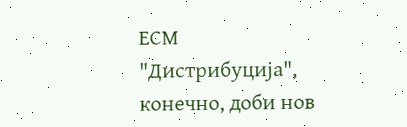ЕСМ "Дистрибуција", конечно, доби нов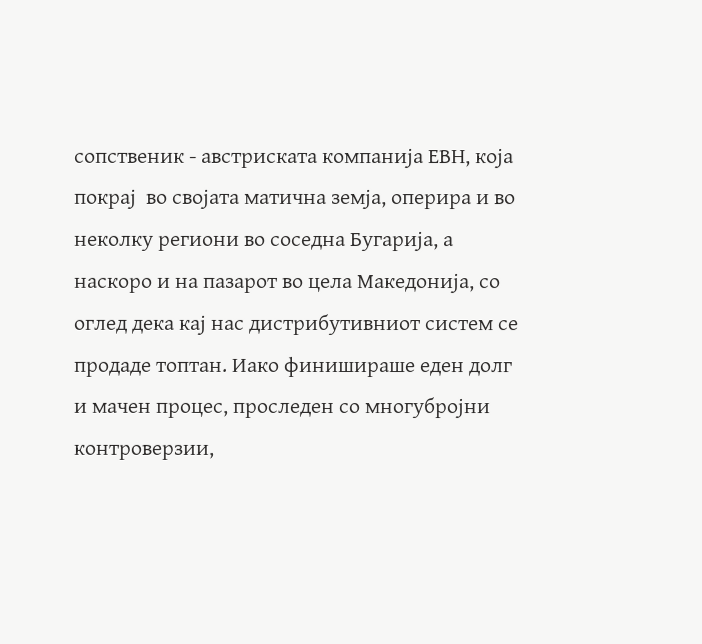сопственик - австриската компанија ЕВН, која покрај  во својата матична земја, оперира и во неколку региони во соседна Бугарија, а наскоро и на пазарот во цела Македонија, со оглед дека кај нас дистрибутивниот систем се продаде топтан. Иако финишираше еден долг и мачен процес, проследен со многубројни контроверзии,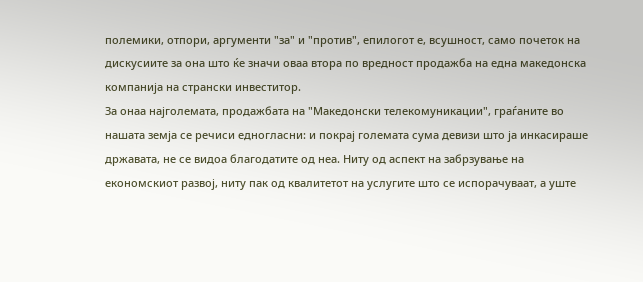полемики, отпори, аргументи "за" и "против", епилогот е, всушност, само почеток на дискусиите за она што ќе значи оваа втора по вредност продажба на една македонска компанија на странски инвеститор.
За онаа најголемата, продажбата на "Македонски телекомуникации", граѓаните во нашата земја се речиси едногласни: и покрај големата сума девизи што ја инкасираше државата, не се видоа благодатите од неа. Ниту од аспект на забрзување на економскиот развој, ниту пак од квалитетот на услугите што се испорачуваат, а уште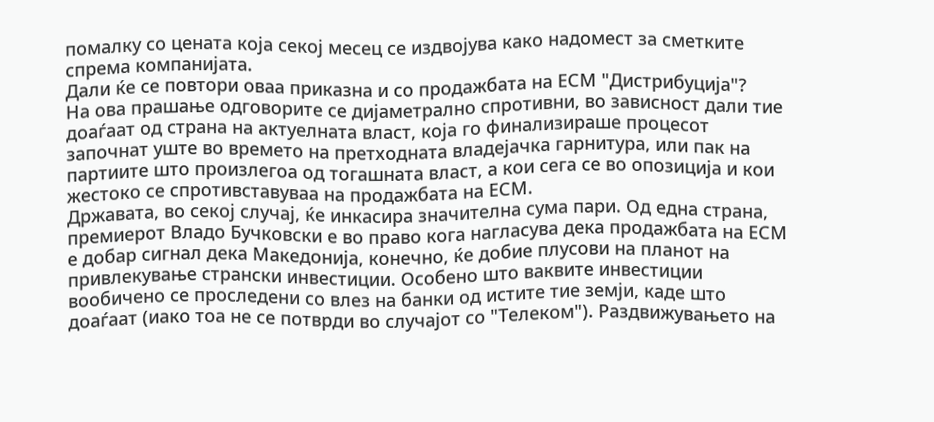помалку со цената која секој месец се издвојува како надомест за сметките спрема компанијата.
Дали ќе се повтори оваа приказна и со продажбата на ЕСМ "Дистрибуција"?
На ова прашање одговорите се дијаметрално спротивни, во зависност дали тие доаѓаат од страна на актуелната власт, која го финализираше процесот започнат уште во времето на претходната владејачка гарнитура, или пак на партиите што произлегоа од тогашната власт, а кои сега се во опозиција и кои жестоко се спротивставуваа на продажбата на ЕСМ.
Државата, во секој случај, ќе инкасира значителна сума пари. Од една страна, премиерот Владо Бучковски е во право кога нагласува дека продажбата на ЕСМ е добар сигнал дека Македонија, конечно, ќе добие плусови на планот на привлекување странски инвестиции. Особено што ваквите инвестиции вообичено се проследени со влез на банки од истите тие земји, каде што доаѓаат (иако тоа не се потврди во случајот со "Телеком"). Раздвижувањето на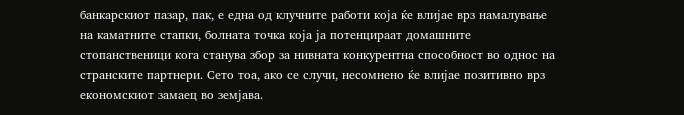банкарскиот пазар, пак, е една од клучните работи која ќе влијае врз намалување на каматните стапки, болната точка која ја потенцираат домашните стопанственици кога станува збор за нивната конкурентна способност во однос на странските партнери. Сето тоа, ако се случи, несомнено ќе влијае позитивно врз економскиот замаец во земјава.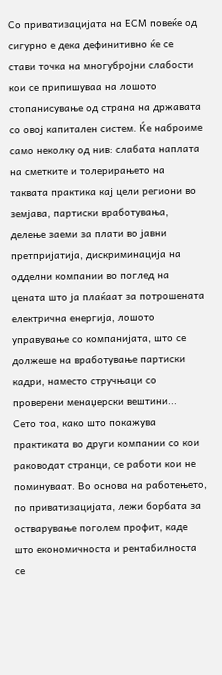Со приватизацијата на ЕСМ повеќе од сигурно е дека дефинитивно ќе се стави точка на многубројни слабости кои се припишуваа на лошото стопанисување од страна на државата со овој капитален систем. Ќе наброиме само неколку од нив: слабата наплата на сметките и толерирањето на таквата практика кај цели региони во земјава, партиски вработувања, делење заеми за плати во јавни претпријатија, дискриминација на одделни компании во поглед на цената што ја плаќаат за потрошената електрична енергија, лошото управување со компанијата, што се должеше на вработување партиски кадри, наместо стручњаци со проверени менаџерски вештини...
Сето тоа, како што покажува практиката во други компании со кои раководат странци, се работи кои не поминуваат. Во основа на работењето, по приватизацијата, лежи борбата за остварување поголем профит, каде што економичноста и рентабилноста се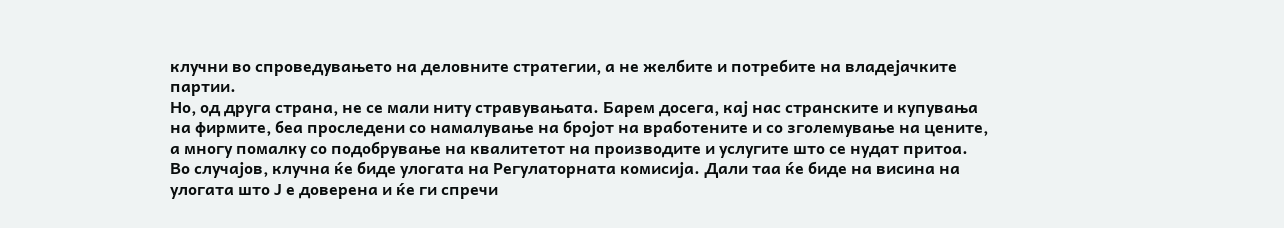клучни во спроведувањето на деловните стратегии, а не желбите и потребите на владејачките партии.
Но, од друга страна, не се мали ниту стравувањата. Барем досега, кај нас странските и купувања на фирмите, беа проследени со намалување на бројот на вработените и со зголемување на цените, а многу помалку со подобрување на квалитетот на производите и услугите што се нудат притоа.
Во случајов, клучна ќе биде улогата на Регулаторната комисија. Дали таа ќе биде на висина на улогата што Ј е доверена и ќе ги спречи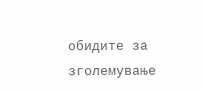обидите за зголемување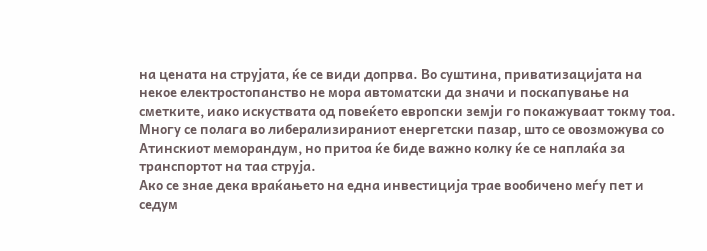на цената на струјата, ќе се види допрва. Во суштина, приватизацијата на некое електростопанство не мора автоматски да значи и поскапување на сметките, иако искуствата од повеќето европски земји го покажуваат токму тоа. Многу се полага во либерализираниот енергетски пазар, што се овозможува со Атинскиот меморандум, но притоа ќе биде важно колку ќе се наплаќа за транспортот на таа струја.
Ако се знае дека враќањето на една инвестиција трае вообичено меѓу пет и седум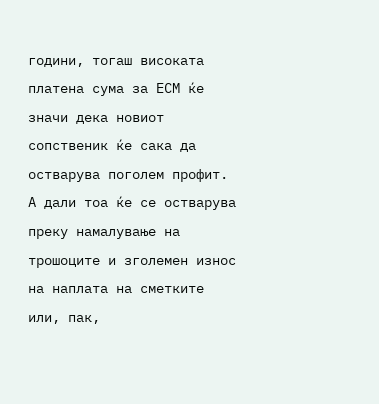години, тогаш високата платена сума за ЕСМ ќе значи дека новиот сопственик ќе сака да остварува поголем профит. А дали тоа ќе се остварува преку намалување на трошоците и зголемен износ на наплата на сметките или, пак,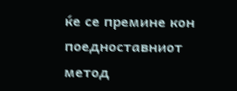ќе се премине кон поедноставниот метод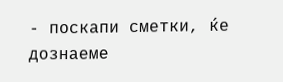- поскапи сметки, ќе дознаеме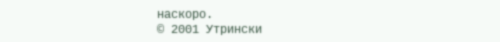наскоро.
© 2001 Утрински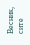Весник, сите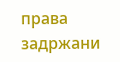права задржани